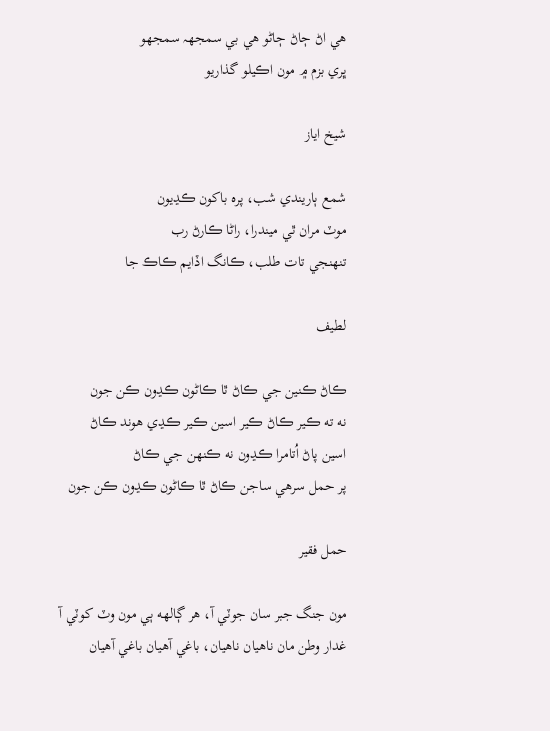ھي اڻ ڄاڻ ڄاڻو ھي بي سمجھہ سمجھو
ڀري بزم ۾ مون اڪيلو گذاريو

شيخ اياز

شمع ٻاريندي شب، پرہ باکون ڪڍيون
موٽ مران ٿي ميندرا، راڻا ڪارڻ رب
تنھنجي تات طلب، ڪانگ اڏايم ڪاڪ جا

لطيف

ڪاڻ ڪنين جي ڪاڻ ٿا ڪاڻون ڪڍون ڪن جون
نه ته ڪير ڪاڻ ڪير اسين ڪير ڪڍي هوند ڪاڻ
اسين پاڻ اُتامرا ڪڍون نه ڪنهن جي ڪاڻ
پر حمل سرهي ساجن ڪاڻ ٿا ڪاڻون ڪڍون ڪن جون

حمل فقير

مون جنگ جبر سان جوٽي آ، ھر ڳالھه ٻي مون وٽ کوٽي آ
غدار وطن مان ناھيان ناھيان، باغي آھيان باغي آھيان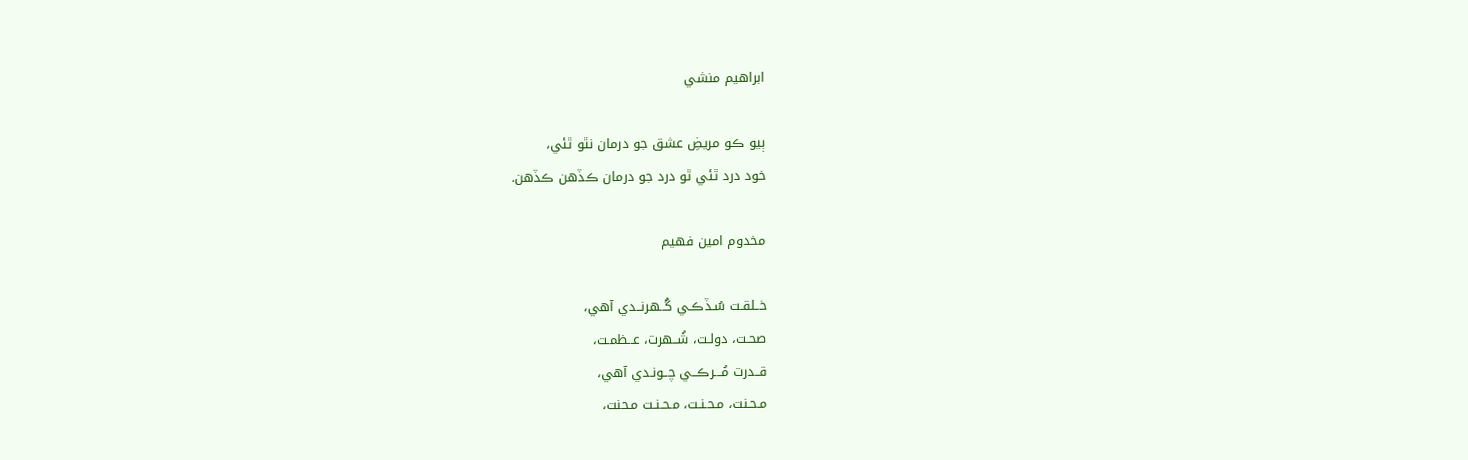ابراھيم منشي

ٻيو ڪو مريضِ عشق جو درمان نٿو ٿئي،
خود درد ٿئي ٿو درد جو درمان ڪڏهن ڪڏهن.

مخدوم امين فھيم

خــلقـت سُـڏڪـي گُــهرنــدي آهي،
صحـت، دولـت، شُــهرت، عــظمـت،
قــدرت مُـــرڪــي چــونـدي آهي،
مـحـنت، مـحـنـت، مـحـنـت مـحنت،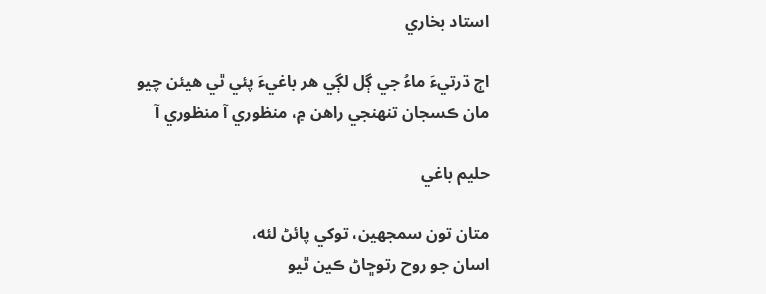استاد بخاري

اڄ ڌرتيءَ ماءُ جي ڳل لڳي هر باغيءَ پئي ٿي هيئن چيو
مان ڪسجان تنهنجي راهن ۾، منظوري آ منظوري آ

حليم باغي

متان تون سمجھين، توکي پائڻ لئه،
اسان جو روح رتوڇاڻ ڪين ٿيو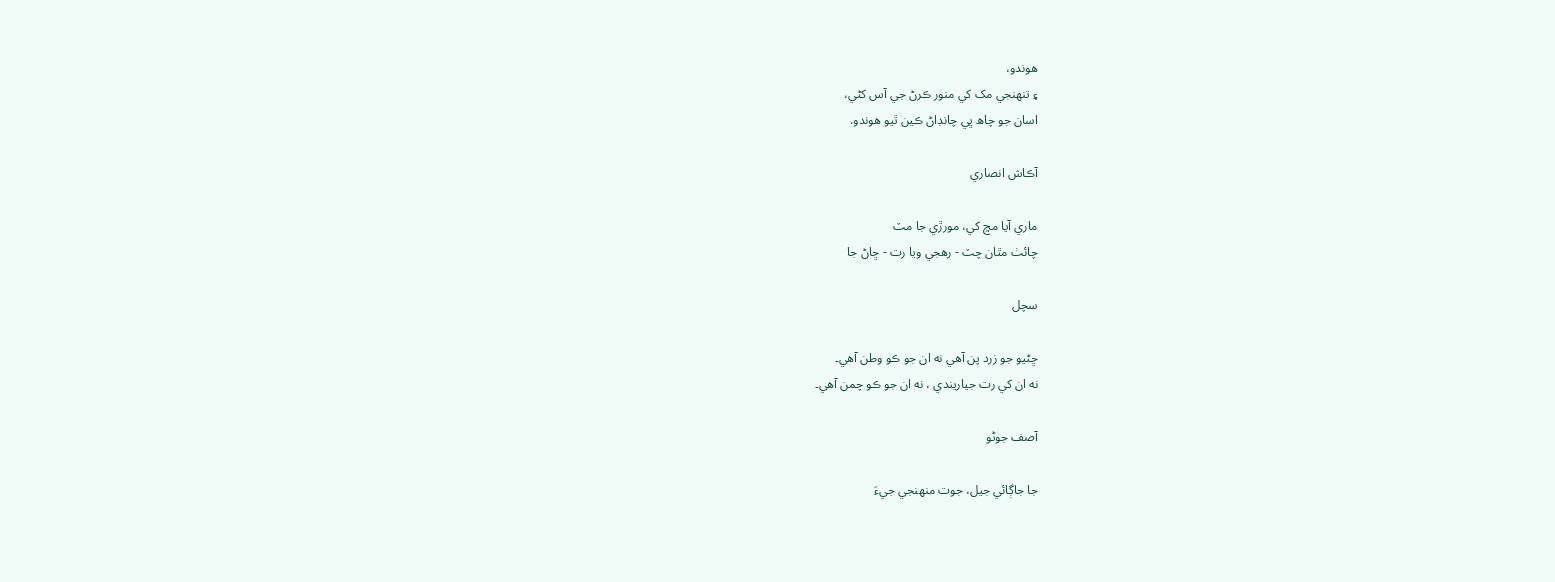ھوندو،
۽ تنھنجي مک کي منور ڪرڻ جي آس کڻي،
اسان جو چاھ ڀي چانڊاڻ ڪين ٿيو ھوندو.

آڪاش انصاري

ماري آيا مڇ کي، مورڙي جا مٽ
چائٺ مٿان چٽ - رهجي ويا رت - ڇاڻ جا

سچل

ڇڻيو جو زرد پن آهي نه ان جو ڪو وطن آهي۔
نه ان کي رت جياريندي ، نه ان جو ڪو چمن آهي۔

آصف جوڻو

جا جاڳائي جيل، جوت منھنجي جيءَ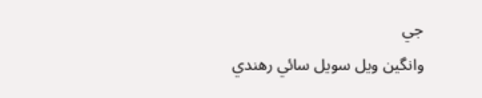جي
وانگين ويل سويل سائي رھندي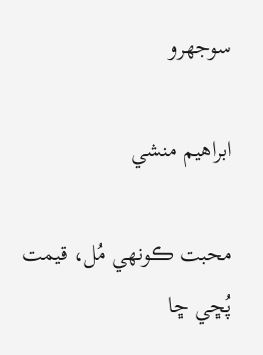سوجھرو

ابراھيم منشي

محبت ڪونھي مُل، قيمت پُڇي ڇا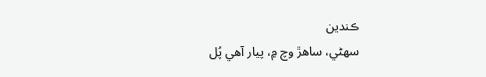ڪندين
سھڻي، ساھڙ وچ ۾، پيار آھي پُل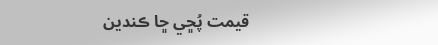قيمت پُڇي ڇا ڪندين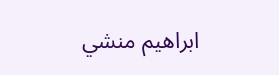ابراھيم منشي